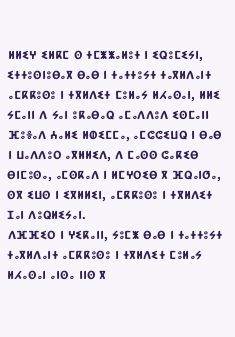ⵍⵍⵉⵖ ⵉⵍⴽⵎ ⵙ ⵜⵎⵥⵥⴰⵍⵓⵜ ⵏ ⵉⵕⵓⵎⵉⵢⵏ, ⵉⵜⵜⵓⵙⵏⵓⴱⴰⴳ ⴱⴰⴱ ⵏ ⵜⴰⵜⵜⵓⵢⵜ ⵜⴰⴳⵍⴷⴰⵏⵜ ⴰⵎⴽⴽⵓⵙⵓ ⵏ ⵜⴳⵍⴷⵉⵜ ⵎⵓⵍⴰⵢ ⵍⵃⴰⵙⴰⵏ, ⵍⵍⵉ ⵢⵎⴰⵏⵏ ⴷ ⵢⴰⵏ ⵓⴽⴰⴱⴰⵕ ⴰⵎⴰⴷⴷⵓⴷ ⵉⵙⵎⴰⵏⵏ ⴼⵓⴻⴰⴷ ⵄⴰⵍⵉ ⵍⵀⵉⵎⵎⴰ, ⴰⵎⵛⵛⵉⵡⵕ ⵏ ⴱⴰⴱ ⵏ ⵡⴰⴷⴷⵓⵔ ⴰⴳⵍⵍⵉⴷ, ⴷ ⵎⴰⵙⵙ ⵛⴰⴽⵉⴱ ⴱⵏⵎⵓⵙⴰ, ⴰⵎⵙⴽⴰⴷ ⵏ ⵍⵎⵖⵔⵉⴱ ⴳ ⴼⵕⴰⵏⵚⴰ, ⵙⴳ ⵉⵡⵙ ⵏ ⵉⴳⵍⵍⵉⵏ, ⴰⵎⴽⴽⵓⵙⵓ ⵏ ⵜⴳⵍⴷⵉⵜ ⵊⴰⵏ ⴷⵓⵕⵍⵉⵢⴰⵏ.
ⴷⴼⴼⵉⵔ ⵏ ⵖⵉⴽⴰⵏⵏ, ⵢⵓⵎⵥ ⴱⴰⴱ ⵏ ⵜⴰⵜⵜⵓⵢⵜ ⵜⴰⴳⵍⴷⴰⵏⵜ ⴰⵎⴽⴽⵓⵙⵓ ⵏ ⵜⴳⵍⴷⵉⵜ ⵎⵓⵍⴰⵢ ⵍⵃⴰⵙⴰⵏ ⴰⵏⵙⴰ ⵏⵏⵙ ⴳ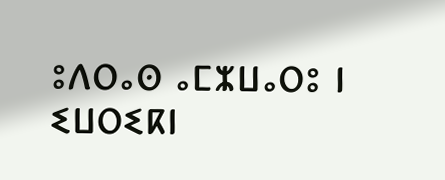ⵓⴷⵔⴰⵙ ⴰⵎⵣⵡⴰⵔⵓ ⵏ ⵉⵡⵔⵉⴽⵏ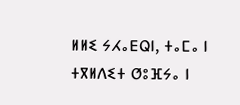ⵍⵍⵉ ⵢⵃⴰⴹⵕⵏ, ⵜⴰⵎⴰ ⵏ ⵜⴳⵍⴷⵉⵜ ⵚⵓⴼⵢⴰ ⵏ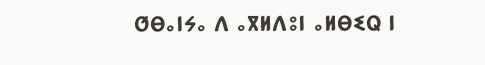ⵚⴱⴰⵏⵢⴰ ⴷ ⴰⴳⵍⴷⵓⵏ ⴰⵍⴱⵉⵕ ⵏ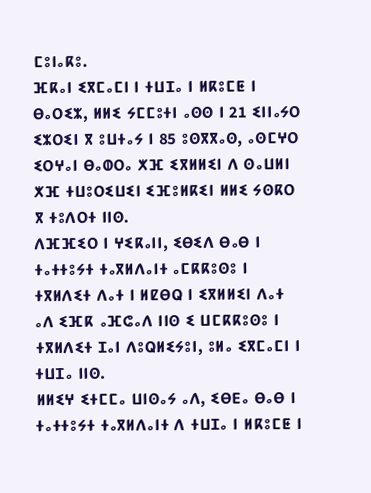ⵎⵓⵏⴰⴽⵓ.
ⴼⴽⴰⵏ ⵉⴳⵎⴰⵎⵏ ⵏ ⵜⵡⵊⴰ ⵏ ⵍⴽⵓⵎⵟ ⵏ ⴱⴰⵔⵉⵣ, ⵍⵍⵉ ⵢⵎⵎⵓⵜⵏ ⴰⵙⵙ ⵏ 21 ⵉⵏⵏⴰⵢⵔ ⵉⵣⵔⵉⵏ ⴳ ⵓⵡⵜⴰⵢ ⵏ 85 ⵓⵙⴳⴳⴰⵙ, ⴰⵙⵎⵖⵔ ⵉⵔⵖⴰⵏ ⴱⴰⵀⵔⴰ ⵅⴼ ⵉⴳⵍⵍⵉⵏ ⴷ ⵙⴰⵡⵍⵏ ⵅⴼ ⵜⵡⵓⵔⵉⵡⵉⵏ ⵉⴼⵓⵍⴽⵉⵏ ⵍⵍⵉ ⵢⵙⴽⵔ ⴳ ⵜⵓⴷⵔⵜ ⵏⵏⵙ.
ⴷⴼⴼⵉⵔ ⵏ ⵖⵉⴽⴰⵏⵏ, ⵉⴱⵉⴷ ⴱⴰⴱ ⵏ ⵜⴰⵜⵜⵓⵢⵜ ⵜⴰⴳⵍⴷⴰⵏⵜ ⴰⵎⴽⴽⵓⵙⵓ ⵏ ⵜⴳⵍⴷⵉⵜ ⴷⴰⵜ ⵏ ⵍⵇⴱⵕ ⵏ ⵉⴳⵍⵍⵉⵏ ⴷⴰⵜ ⴰⴷ ⵉⴼⴽ ⴰⴼⵛⴰⴷ ⵏⵏⵙ ⵉ ⵡⵎⴽⴽⵓⵙⵓ ⵏ ⵜⴳⵍⴷⵉⵜ ⵊⴰⵏ ⴷⵓⵕⵍⵉⵢⵓⵏ, ⵓⵍⴰ ⵉⴳⵎⴰⵎⵏ ⵏ ⵜⵡⵊⴰ ⵏⵏⵙ.
ⵍⵍⵉⵖ ⵉⵜⵎⵎⴰ ⵡⵏⵙⴰⵢ ⴰⴷ, ⵉⴱⴹⴰ ⴱⴰⴱ ⵏ ⵜⴰⵜⵜⵓⵢⵜ ⵜⴰⴳⵍⴷⴰⵏⵜ ⴷ ⵜⵡⵊⴰ ⵏ ⵍⴽⵓⵎⵟ ⵏ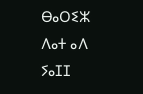ⴱⴰⵔⵉⵣ ⴷⴰⵜ ⴰⴷ ⵢⴰⵊⵊ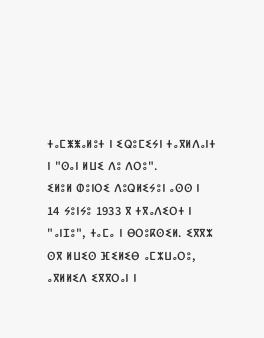ⵜⴰⵎⵥⵥⴰⵍⵓⵜ ⵏ ⵉⵕⵓⵎⵉⵢⵏ ⵜⴰⴳⵍⴷⴰⵏⵜ ⵏ "ⵙⴰⵏ ⵍⵡⵉ ⴷⵓ ⴷⵔⵓ".
ⵉⵍⵓⵍ ⵀⵓⵏⵔⵉ ⴷⵓⵕⵍⵉⵢⵓⵏ ⴰⵙⵙ ⵏ 14 ⵢⵓⵏⵢⵓ 1933 ⴳ ⵜⴳⴰⴷⵉⵔⵜ ⵏ "ⴰⵏⵊⵓ", ⵜⴰⵎⴰ ⵏ ⴱⵔⵓⴽⵙⵉⵍ. ⵉⴳⴳⵣ ⵙⴳ ⵍⵡⵉⵙ ⴼⵉⵍⵉⴱ ⴰⵎⵣⵡⴰⵔⵓ, ⴰⴳⵍⵍⵉⴷ ⵉⴳⴳⵔⴰⵏ ⵏ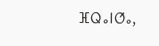ⴼⵕⴰⵏⵚⴰ,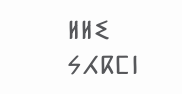ⵍⵍⵉ ⵢⵃⴽⵎⵏ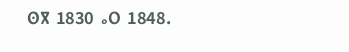ⵙⴳ 1830 ⴰⵔ 1848.